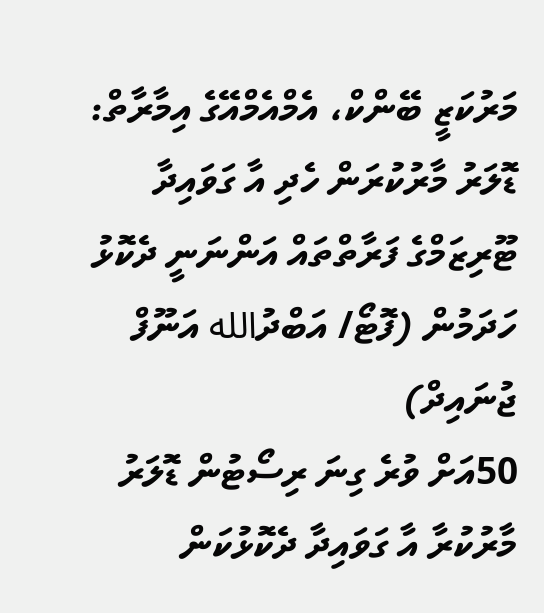މަރުކަޒީ ބޭންކް، އެމްއެމްއޭގެ އިމާރާތް: ޑޮލަރު މާރުކުރަން ހެދި އާ ގަވައިދާ ޓޫރިޒަމްގެ ފަރާތްތައް އަންނަނީ ދެކޮޅު ހަދަމުން (ފޮޓޯ/ އަބްދުالله އަނޫފް ޖުނައިދް)
50އަށް ވުރެ ގިނަ ރިސޯޓުން ޑޮލަރު މާރުކުރާ އާ ގަވައިދާ ދެކޮޅުކަން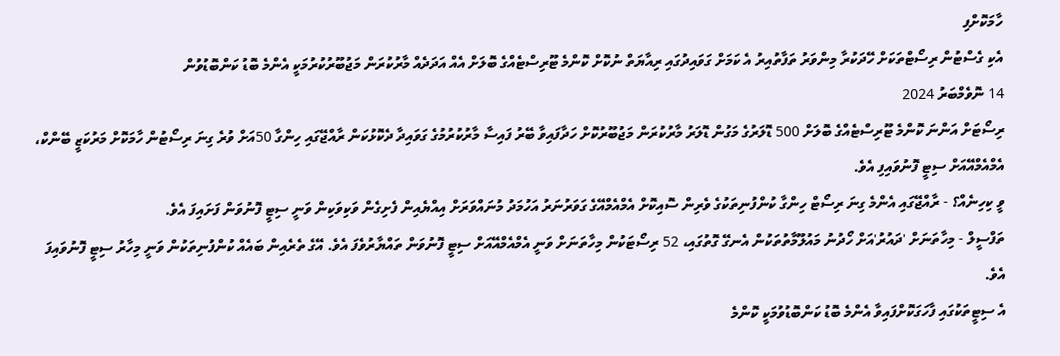ހާމަކޮށްފި
އެކި ގެސްޓުން ރިސޯޓްތަކަށް ހޭދަކުރާ މިންވަރު ތަފާތުއިރު އެ ކަމަށް ގަވައިދުގައި ރިއާޔަތް ނުކޮށް ކޮންމެ ޓޫރިސްޓެއްގެ ބޮލަށް އެއް އަދަދެއް މާރުކުރަން މަޖުބޫރުކުރުމަކީ އެންމެ ބޮޑު ކަންބޮޑުވުން
14 ނޮވެމްބަރު 2024
ރިސޯޓަށް އަންނަ ކޮންމެ ޓޫރިސްޓެއްގެ ބޮލަށް 500 ޑޮލަރުގެ މަގުން ޑޮލަރު މާރުކުރަން މަޖުބޫރުކޮށް ހަދާފައިވާ ބޭރު ފައިސާ މާރުކުރުމުގެ ގަވައިދާ ދެކޮޅުކަން ރާއްޖޭގައި ހިންގާ 50އަށް ވުރެ ގިނަ ރިސޯޓުން ހާމަކޮށް މަރުކަޒީ ބޭންކް، އެމްއެމްއޭއަށް ސިޓީ ފޮނުވައިފި އެވެ.
ވީ ކިހިނެއް؟ - ރާއްޖޭގައި އެންމެ ގިނަ ރިސޯޓް ހިންގާ ކުންފުނިތަކުގެ ވެރިން ސޮއިކޮށް އެމްއެމްއޭގެ ގަވަރުނަރު އަހުމަދު މުނައްވަރަށް އިއްޔެއިން ފެށިގެން ވަކިވަކިން ވަނީ ސިޓީ ފޮނުވަން ފަށައިފަ އެވެ.
ތަފްސީލް - މިހާތަނަށް 'ދައުރު'އަށް ހޯދުނު މައުލޫމާތުތަކުން އެނގޭ ގޮތުގައި، 52 ރިސޯޓަކުން މިހާތަނަށް ވަނީ އެމްއެމްއޭއަށް ސިޓީ ފޮނުވަން ތައްޔާރުވެފަ އެވެ. އޭގެ ތެރެއިން ބައެއް ކުންފުނިތަކުން ވަނީ މިހާރު ސިޓީ ފޮނުވައިފަ އެވެ.
އެ ސިޓީތަކުގައި ފާހަގަކޮށްފައިވާ އެންމެ ބޮޑު ކަންބޮޑުވުމަކީ ކޮންމެ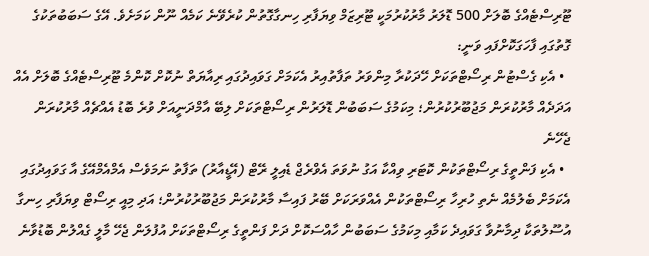ޓޫރިސްޓެއްގެ ބޮލަށް 500 ޑޮލަރު މާރުކުރުމަކީ ޓޫރިޒަމް ވިޔަފާރި ހިނގާގޮތުން ކުރެވޭނެ ކަމެއް ނޫން ކަމަށެވެ. އޭގެ ސަބަބުތަކުގެ ގޮތުގައި ފާހަގަކޮށްފައި ވަނީ:
  • އެކި ގެސްޓުން ރިސޯޓްތަކަށް ހޭދަކުރާ މިންވަރު ތަފާތުއިރު އެކަމަށް ގަވައިދުގައި ރިއާޔަތް ނުކޮށް ކޮންމެ ޓޫރިސްޓެއްގެ ބޮލަށް އެއް އަދަދެއް މާރުކުރަން މަޖުބޫރުކުރުން؛ މިކަމުގެ ސަބަބުން ޑޮލަރުން ރިސޯޓްތަކަށް ލިބޭ އާމްދަނީއަށް ވުރެ ބޮޑު އެއްޗެއް މާރުކުރަން ޖެހޭނެ
  • އެކި ފަންތީގެ ރިސޯޓްތަކުން ކޮޓަރި ވިއްކާ އަގު ނުވަތަ އެވްރެޖް ޑެއިލީ ރޭޓް (އޭޑީއާރު) ތަފާތު ނަމަވެސް އެމްއެމްއޭގެ އާ ގަވައިދުގައި އެކަމަށް ބެލުމެއް ނެތި ހުރިހާ ރިސޯޓްތަކުން އެއްވަރަކަށް ބޭރު ފައިސާ މާރުކުރަން މަޖުބޫރުކުރުން؛ އަދި މިއީ ރިސޯޓް ވިޔަފާރި ހިނގާ އުސޫލުތަކާ ދިމާނުވާ ގަވައިދެ ކަމާއި މިކަމުގެ ސަބަބުން ހާއްސަކޮށް ދަށް ފަންތީގެ ރިސޯޓްތަކަށް އުފުލަން ޖެހޭ މާލީ ގެއްލުން ބޮޑުވާނެ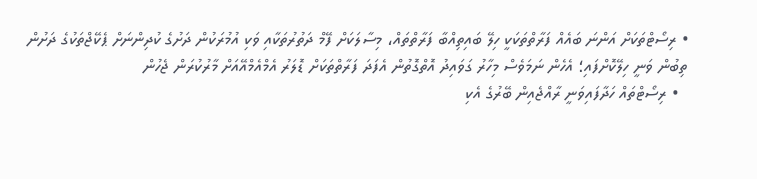• ރިސޯޓްތަކަށް އަންނަ ބައެއް ފަރާތްތަކަކީ ހިލޭ ބައިތިއްބާ ފަރާތްތައް، މިސާލަކަށް ފޭމް ދަތުރުތަކާއި ވަކި އުމުރަކުން ދަށުގެ ކުދިންނަށް ޕެކޭޖްތަކުގެ ދަށުން ތިބުން ވަނީ ހިލޭކޮށްފައި؛ އެހެން ނަމަވެސް މިހާރު ގަވައިދު އޮތްގޮތުން އެފަދަ ފަރާތްތަކަށް ޑޮލަރު އެމްއެމްއޭއަށް މާރުކުރަން ޖެހުން
  • ރިސޯޓްތައް ހަދާފައިވަނީ ރާއްޖެއިން ބޭރުގެ އެކި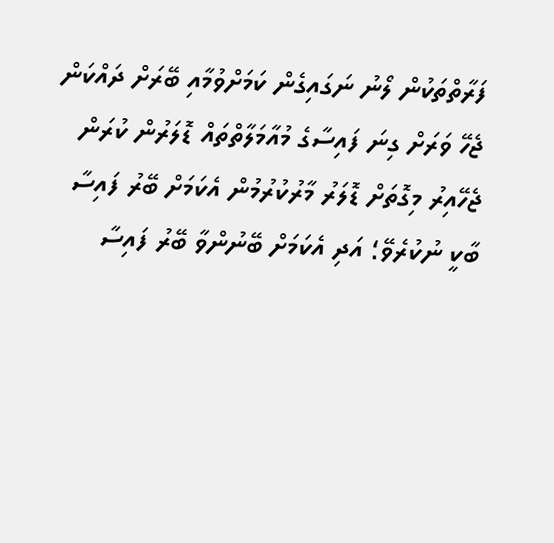ފަރާތްތަކުން ލޯނު ނަގައިގެން ކަމަށްވުމާއި ބޭރަށް ދައްކަން ޖެހޭ ވަރަށް ގިނަ ފައިސާގެ މުއާމަލާތްތައް ޑޮލަރުން ކުރަން ޖެހޭއިރު މިގޮތަށް ޑޮލަރު މާރުކުރުމުން އެކަމަށް ބޭރު ފައިސާ ބާކީ ނުކުރެވޭ؛ އަދި އެކަމަށް ބޭނުންވާ ބޭރު ފައިސާ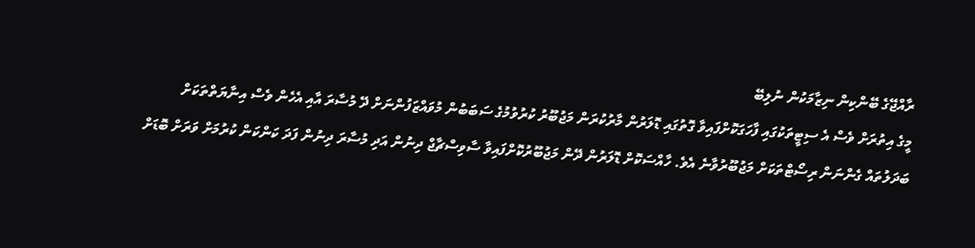ރާއްޖޭގެ ބޭންކިން ނިޒާމަކުން ނުލިބޭ
މީގެ އިތުރަށް ވެސް އެ ސިޓީތަކުގައި ފާހަގަކޮށްފައިވާ ގޮތުގައި ޑޮލަރުން މާރުކުރަން މަޖުބޫރު ކުރުވުމުގެ ސަބަބުން މުވައްޒަފުންނަށް ދޭ މުސާރަ އާއި އެހެން ވެސް އިނާޔަތްތަކަށް ބަދަލުތައް ގެންނަން ރިސޯޓްތަކަށް މަޖުބޫރުވާނެ އެވެ. ހާއްސަކޮށް ޑޮލަރުން ދޭން މަޖުބޫރުކޮށްފައިވާ ސާވިސްޗާޖް ދިނުން އަދި މުސާރަ ދިނުން ފަދަ ކަންކަން ކުރުމަށް ވަރަށް ބޮޑަށް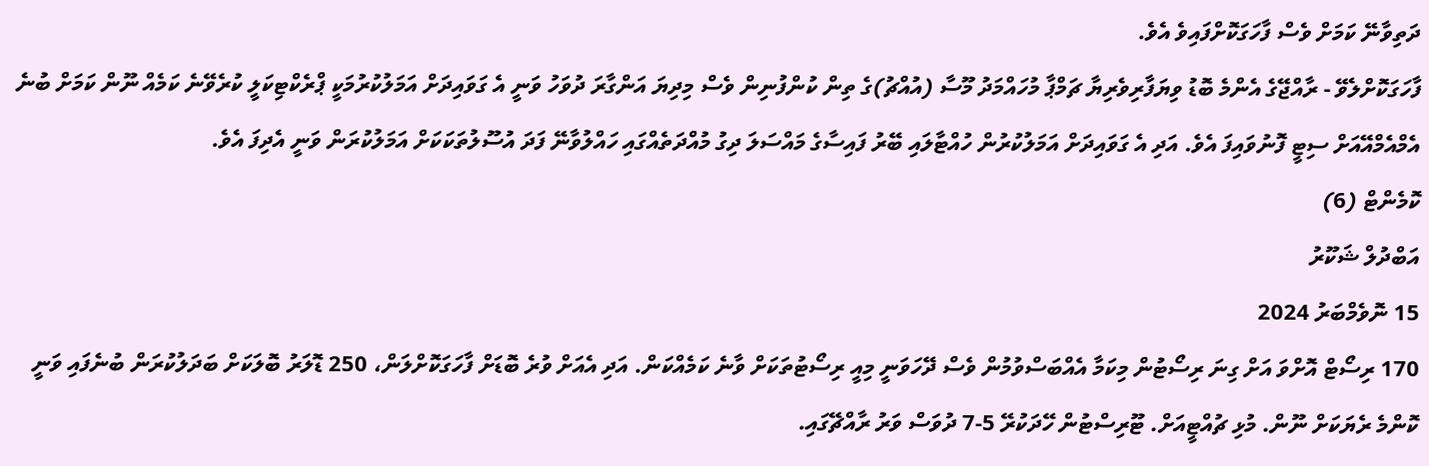ދަތިވާނޭ ކަމަށް ވެސް ފާހަގަކޮށްފައިވެ އެވެ.
ފާހަގަކޮށްލެވޭ - ރާއްޖޭގެ އެންމެ ބޮޑު ވިޔަފާރިވެރިޔާ ޗަމްޕާ މުހައްމަދު މޫސާ (އުއްޗު)ގެ ތިން ކުންފުނިން ވެސް މިދިޔަ އަންގާރަ ދުވަހު ވަނީ އެ ގަވައިދަށް އަމަލުކުރުމަކީ ޕްރެކްޓިކަލީ ކުރެވޭނެ ކަމެއް ނޫން ކަމަށް ބުނެ އެމްއެމްއޭއަށް ސިޓީ ފޮނުވައިފަ އެވެ. އަދި އެ ގަވައިދަށް އަމަލުކުރުން ހުއްޓާލައި ބޭރު ފައިސާގެ މައްސަލަ ދިގު މުއްދަތެއްގައި ހައްލުވާނޭ ފަދަ އުސޫލުތަކަކަށް އަމަލުކުރަން ވަނީ އެދިފަ އެވެ.
ކޮމެންޓް (6)
އަބްދުލް ޝަކޫރު
15 ނޮވެމްބަރު 2024
170 ރިސޯޓް އޮށްވަ އަށް ގިނަ ރިސޯޓުން މިކަމާ އެއްބަސްވުމުން ވެސް ދޭހަވަނީ މިއީ ރިސޯޓުތަކަށް ވާނެ ކަމެއްކަން. އަދި އެއަށް ވުރެ ބޮޑަށް ފާހަގަކޮށްލަން، 250 ޑޮލަރު ބޮލަކަށް ބަދަލުކުރަން ބުނެފައި ވަނީ ކޮންމެ ރެޔަކަށް ނޫން. މުޅި ޗުއްޓީއަށް. ޓޫރިސްޓުން ހޭދަކުރޭ 5-7 ދުވަސް ވަރު ރާއްޗޭގައި.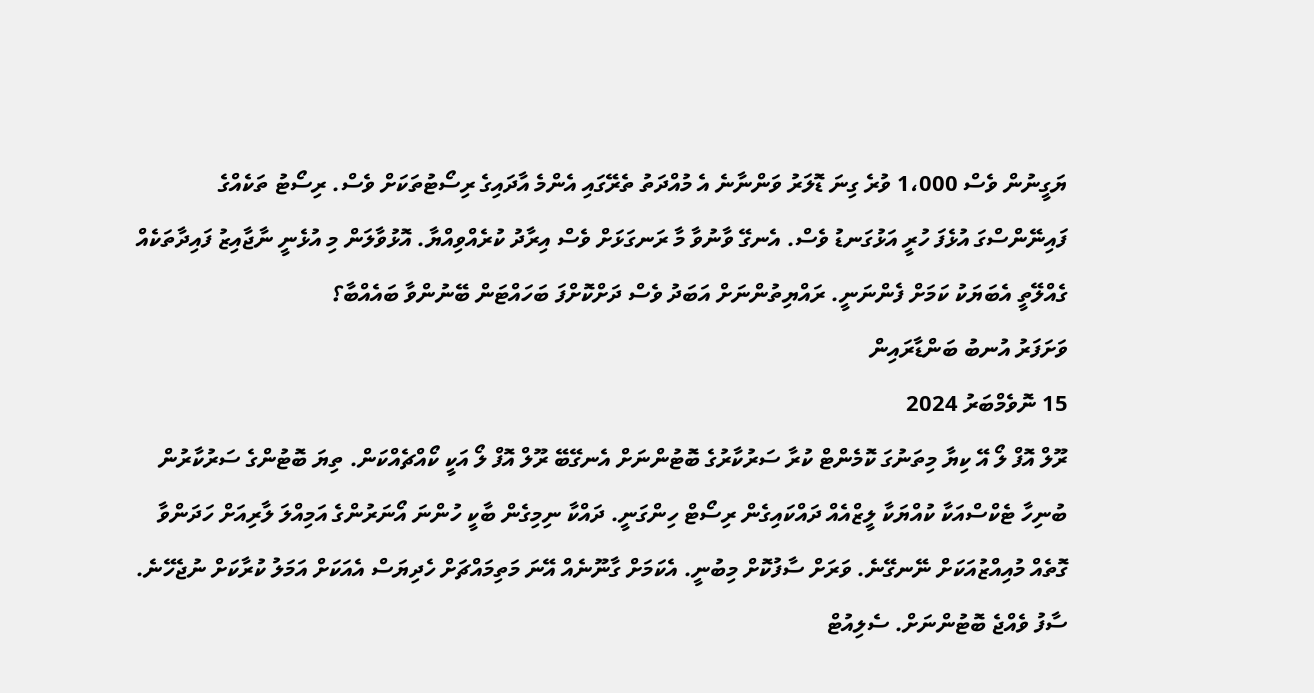ޔަގީނުން ވެސް 1،000 ވުރެ ގިނަ ޑޮލަރު ވަންނާނެ އެ މުއްދަތު ތެރޭގައި އެންމެ އާދައިގެ ރިސޯޓުތަކަށް ވެސް. ރިސޯޓު ތަކެއްގެ ފައިނޭންސްގަ އުޅެފަ ހުރީ އަޅުގަނޑު ވެސް. އެނގޭ ވާނުވާ މާ ރަނގަޅަށް ވެސް އިރާދު ކުރެއްވިއްޔާ. އޮޅުވާލަން މި އުޅެނީ ނާޖާއިޒު ފައިދާތަކެއް ގެއްލޭތީ އެބަޔަކު ކަމަށް ފެންނަނީ. ރައްޔިތުންނަށް އަބަދު ވެސް ދަށްކޮށްފަ ބަހައްޓަން ބޭނުންވާ ބައެއްބާ؟
ވަށަފަރު އުނބު ބަންޑާރައިން
15 ނޮވެމްބަރު 2024
ރޫލް އޮފް ލޯ އޭ ކިޔާ މިތަނުގަ ކޮމެންޓް ކުރާ ސަރުކާރުގެ ބޮޓުންނަށް އެނގޭބޭ ރޫލް އޮފް ލޯ އަކީ ކޯއްޗެއްކަން. ތިޔަ ބޮޓުންގެ ސަރުކާރުން ބުނިހާ ޓެކްސްއަކާ ކުއްޔަކާ ލީޒްއެއް ދައްކައިގެން ރިސޯޓް ހިންގަނީ. ދައްކާ ނިމިގެން ބާކީ ހުންނަ އޯނަރުންގެ އަމިއްލަ ލާރިއަށް ހަދަންވާ ގޮތެއް މުއިއްޒުއަކަށް ނޭނގޭނެ. ވަރަށް ސާފުކޮށް މިބުނީ. އެކަމަށް ގާނޫނެއް އޭނަ މަތިމައްޗަށް ހެދިޔަސް އެއަކަށް އަމަލު ކުރާކަށް ނުޖެހޭނެ. ސާފު ވެއްޖެ ބޮޓުންނަށް. ސެލިއުޓް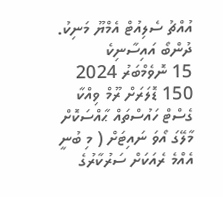އުއްޗު ސެލިއުޓް އެމްޔޫ މަނިކު.
ދުންބޯ އައިސާނިކެ
15 ނޮވެމްބަރު 2024
150 ޑޮލަރަށް ރޫމް ވިއްކާ ގެސްޓް ހައުސްތައް ޙާއްސަކޮށް މާލޭގަ އޯވަ ނައިޓަށް ( މި ބުނީ އެއްމެ ރެއަކަށް ސަރުކާރުގެ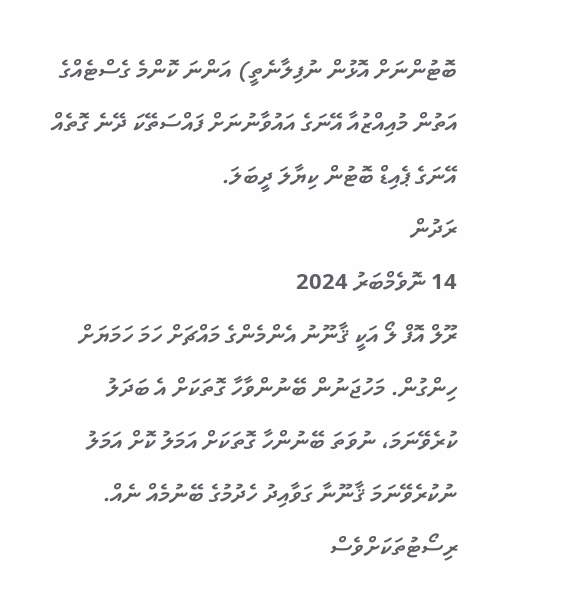ބޮޓުންނަށް އޮޅުން ނުފިލާނެތީ) އަންނަ ކޮންމެ ގެސްޓެއްގެ އަތުން މުއިއްޒުއާ އޭނަގެ އައުވާނުނަށް ފައްސަތޭކަ ދޭނެ ގޮތެއް އޭނަގެ ޕެއިޑް ބޮޓުން ކިޔާލަ ދީބަލަ.
ރަދުން
14 ނޮވެމްބަރު 2024
ރޫލް އޮފް ލޯ އަކީ ޤާނޫނު އެންމެންގެ މައްޗަށް ހަމަ ހަމަޔަށް ހިންގުން. މަހުޖަނުން ބޭނުންވާހާ ގޮތަކަށް އެ ބަދަލު ކުރެވޭނަމަ، ނުވަތަ ބޭނުންހާ ގޮތަކަށް އަމަލު ކޮށް އަމަލު ނުކުރެވޭނަމަ ޤާނޫނާ ގަވާއިދު ހެދުމުގެ ބޭނުމެއް ނެއް. ރިސޯޓުތަކަށްވެސް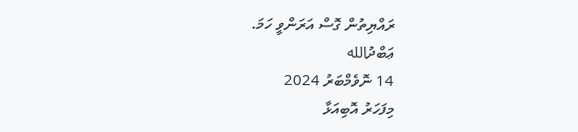ރައްޔިތުން ގޮސް އަރަންވީ ހަމަ.
ޢަބްދުالله
14 ނޮވެމްބަރު 2024
މިފަހަރު އޮބިއަޅާ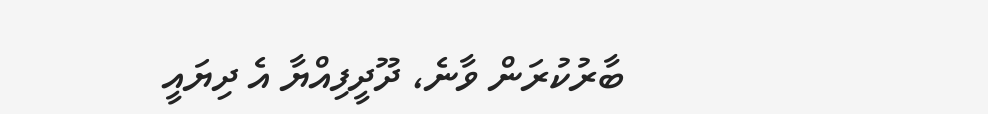ބާރުކުރަން ވާނެ، ދޫދީފިއްޔާ އެ ދިޔައީ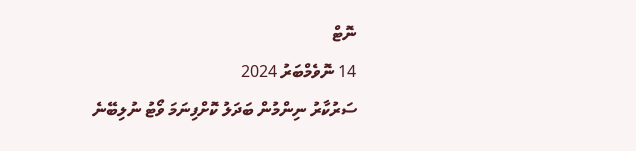ނޮޓް
14 ނޮވެމްބަރު 2024
ސަރުކާރު ނިންމުން ބަދަލު ކޮށްފިނަމަ ވޯޓު ނުލިބޭނެ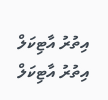އިތުރު އާޓިކަލް
އިތުރު އާޓިކަލް